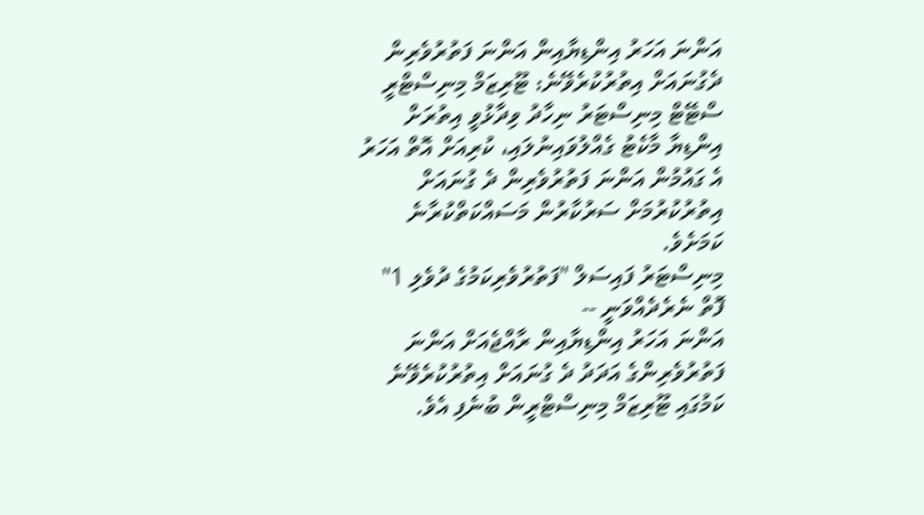އަންނަ އަހަރު އިންޑިޔާއިން އަންނަ ފަތުރުވެރިން ދެގުނައަށް އިތުރުކުރެވޭނެ: ޓޫރިޒަމް މިނިސްޓްރީ
ސްޓޭޓް މިނިސްޓަރު ނިހާދު ވިދާޅުވީ އިތުރަށް އިންޑިޔާ މާކެޓު ގެއްލުވައިނުލައި، ކުރިއަށް އޮތް އަހަރު އެ ގައުމުން އަންނަ ފަތުރުވެރިން ދެ ގުނައަށް އިތުރުކުރުމަށް ސަރުކާރުން މަސައްކަތްކުރާނެ ކަމަށެވެ.
މިނިސްޓަރު ފައިސަލް "ފަތުރުވެރިކަމުގެ ދުވެލި 1" ފޮތް ނެރެދެއްވަނީ --
އަންނަ އަހަރު އިންޑިޔާއިން ރާއްޖެއަށް އަންނަ ފަތުރުވެރިންގެ އަދަދު ދެ ގުނައަށް އިތުރުކުރެވޭނެ ކަމުގައި ޓޫރިޒަމް މިނިސްޓްރީން ބުނެފި އެވެ.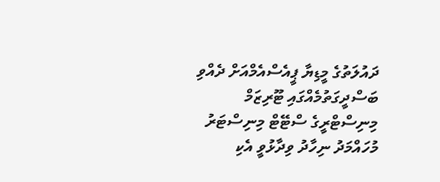ދައުލަތުގެ މީޑިޔާ ޕީއެސްއެމްއަށް ދެއްވި ބަސްދީގަތުމެއްގައި ޓޫރިޒަމް މިނިސްޓްރީގެ ސްޓޭޓް މިނިސްޓަރު މުހައްމަދު ނިހާދު ވިދާޅުވީ އެކި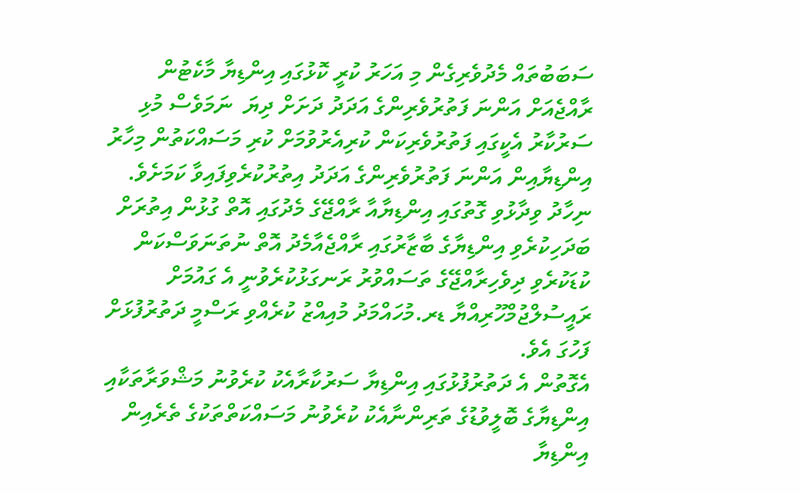ސަބަބުތައް މެދުވެރިގެން މި އަހަރު ކުރީ ކޮޅުގައި އިންޑިޔާ މާކެޓުން ރާއްޖެއަށް އަންނަ ފަތުރުވެރިންގެ އަދަދު ދަށަށް ދިޔަ  ނަމަވެސް މުޅި ސަރުކާރު އެކީގައި ފަތުރުވެރިކަން ކުރިއެރުވުމަށް ކުރި މަސައްކަތުން މިހާރު އިންޑިޔާއިން އަންނަ ފަތުރުވެރިންގެ އަދަދު އިތުރުކުރެވިފައިވާ ކަމަށެވެ.
ނިހާދު ވިދާޅުވި ގޮތުގައި އިންޑިޔާއާ ރާއްޖޭގެ މެދުގައި އޮތް ގުޅުން އިތުރަށް ބަދަހިކުރެވި އިންޑިޔާގެ ބާޒާރުގައި ރާއްޖެއާމެދު އޮތް ނުތަނަވަސްކަން ކުޑަކުރެވި ދިވެހިރާއްޖޭގެ ތަސައްވުރު ރަނގަޅުކުރެވުނީ އެ ގައުމަށް ރައީސުލްޖުމްހޫރިއްޔާ ޑރ.މުހައްމަދު މުއިއްޒު ކުރެއްވި ރަސްމީ ދަތުރުފުޅަށް ފަހުގަ އެވެ.
އެގޮތުން އެ ދަތުރުފުޅުގައި އިންޑިޔާ ސަރުކާރާއެކު ކުރެވުނު މަޝްވަރާތަކާއި އިންޑިޔާގެ ބޮލީވުޑުގެ ތަރިންނާއެކު ކުރެވުނު މަސައްކަތްތަކުގެ ތެރެއިން އިންޑިޔާ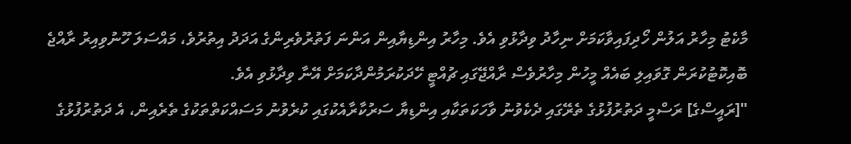މާކެޓު މިހާރު އަލުން ހޯދިފައިވާކަމަށް ނިހާދު ވިދާޅުވި އެވެ. މިހާރު އިންޑިޔާއިން އަންނަ ފަތުރުވެރިންގެ އަދަދު އިތުރުވެ، މައްސަލަ ހޫނުވިއިރު ރާއްޖެ ބޮއިކޮޓުކުރަން ގޮވައިލި ބައެއް މީހުން މިހާރުވެސް ރާއްޖޭގައި ޗުއްޓީ ހޭދަކުރަމުންދާކަމަށް އޭނާ ވިދާޅުވި އެވެ.
"[ރައީސްގެ] ރަސްމީ ދަތުރުފުޅުގެ ތެރޭގައި ދެކެވުނު ވާހަކަތަކާއި އިންޑިޔާ ސަރުކާރާއެކުގައި ކުރެވުނު މަސައްކަތްތަކުގެ ތެރެއިން، އެ ދަތުރުފުޅުގެ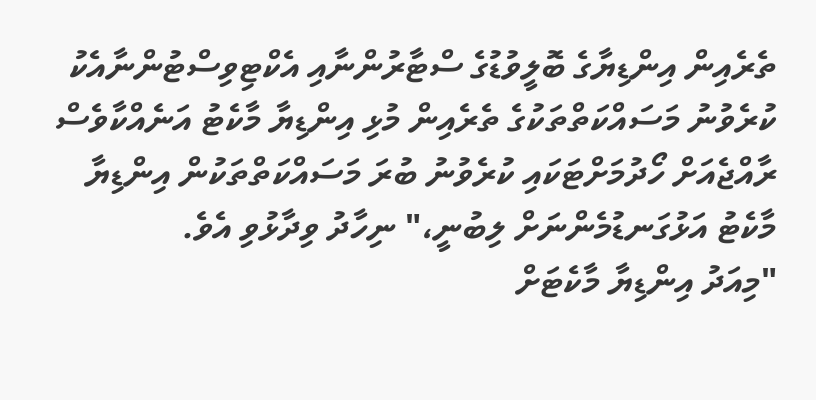ތެރެއިން އިންޑިޔާގެ ބޮލީވުޑުގެ ސްޓާރުންނާއި އެކްޓިވިސްޓުންނާއެކު ކުރެވުނު މަސައްކަތްތަކުގެ ތެރެއިން މުޅި އިންޑިޔާ މާކެޓު އަނެއްކާވެސް ރާއްޖެއަށް ހޯދުމަށްޓަކައި ކުރެވުނު ބުރަ މަސައްކަތްތަކުން އިންޑިޔާ މާކެޓު އަޅުގަނޑުމެންނަށް ލިބުނީ،" ނިހާދު ވިދާޅުވި އެވެ.
"މިއަދު އިންޑިޔާ މާކެޓަށް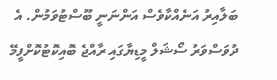ބަލާއިރު އަނެއްކާވެސް އަންނަނީ ބޫސްޓުވަމުން. އެ ދުވަސްވަރު ސޯޝަލް މީޑިޔާގައި ރާއްޖެ ބޮއިކޮޓުކޮށްފީމޭ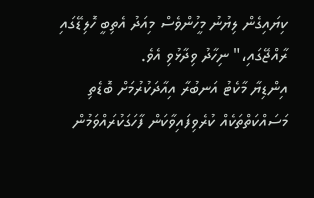ކިޔައިގެން ލިޔުނު މީހުންވެސް މިއަދު އެތިބީ ހޮލިޑޭގައި ރާއްޖޭގައި،" ނިހާދު ވިދާޅުވި އެވެ.
އިންޑިޔާ މާކެޓު އަނބުރާ އިއާދަކުރުމަށް ބޮޑެތި މަސައްކަތްތަކެއް ކުރެވިފައިވާކަން ފާހަގަކުރައްވަމުން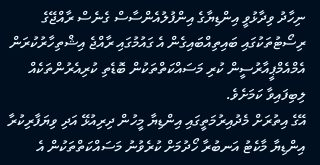ނިހާދު ވިދާޅުވީ އިންޑިޔާގެ އިންފުލުއެންސާސް ގެނެސް ރާއްޖޭގެ ރިސޯޓުތަކުގައި ބައިތިއްބައިގެން އެ ގައުމުގައި ރާއްޖެ އިޝްތިހާރުކުރަން އެމްއެމްޕީއާރުސީން ކުރި މަސައްކަތްތަކުން ބޮޑެތި ކުރިއެރުންތަކެއް ލިބިފައިވާ ކަމަށެވެ.
އޭގެ އިތުރަށް މެދުއިރުމަތީގައި އިންޑިޔާ މީހުން ދިރިއުޅޭ އަދި ވިޔަފާރިކުރާ އިންޑިޔާ މާކެޓު އަނބުރާ ހޯދުމަށް ކުރެވުނު މަސައްކަތްތަކުން އެ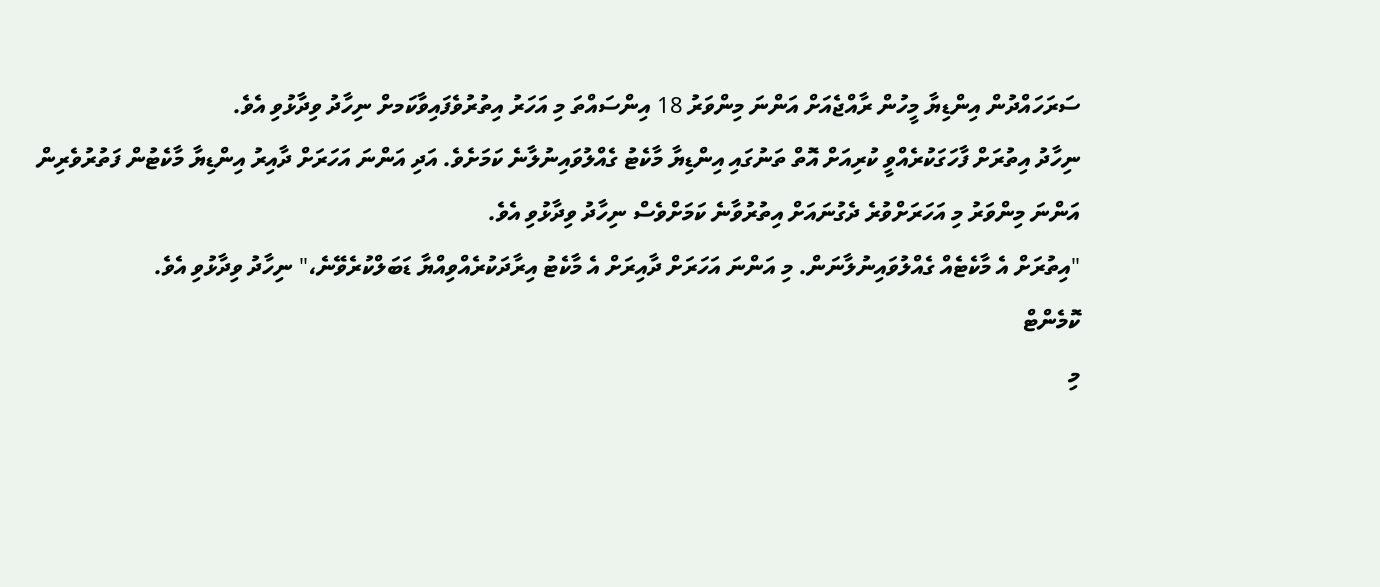ސަރަހައްދުން އިންޑިޔާ މީހުން ރާއްޖެއަށް އަންނަ މިންވަރު 18 އިންސައްތަ މި އަހަރު އިތުރުވެފައިވާކަމށް ނިހާދު ވިދާޅުވި އެވެ.
ނިހާދު އިތުރަށް ފާހަގަކުރެއްވީ ކުރިއަށް އޮތް ތަނުގައި އިންޑިޔާ މާކެޓު ގެއްލުވައިނުލާނެ ކަމަށެވެ. އަދި އަންނަ އަހަރަށް ދާއިރު އިންޑިޔާ މާކެޓުން ފަތުރުވެރިން އަންނަ މިންވަރު މި އަހަރަށްވުރެ ދެގުނައަށް އިތުރުވާނެ ކަމަށްވެސް ނިހާދު ވިދާޅުވި އެވެ.
"އިތުރަށް އެ މާކެޓެއް ގެއްލުވައިނުލާނަން. މި އަންނަ އަހަރަށް ދާއިރަށް އެ މާކެޓު އިރާދަކުރެއްވިއްޔާ ޑަބަލްކުރެވޭނެ،" ނިހާދު ވިދާޅުވި އެވެ.
ކޮމެންޓް
މި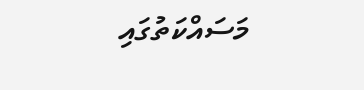މަސައްކަތުގައި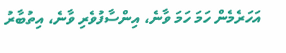އަހަރެމެން ހަމަ ހަމަ ވާނެ، އިންސާފުވެރި ވާނެ، އިތުބާރު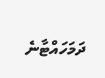ދަމަހައްޓާނެ